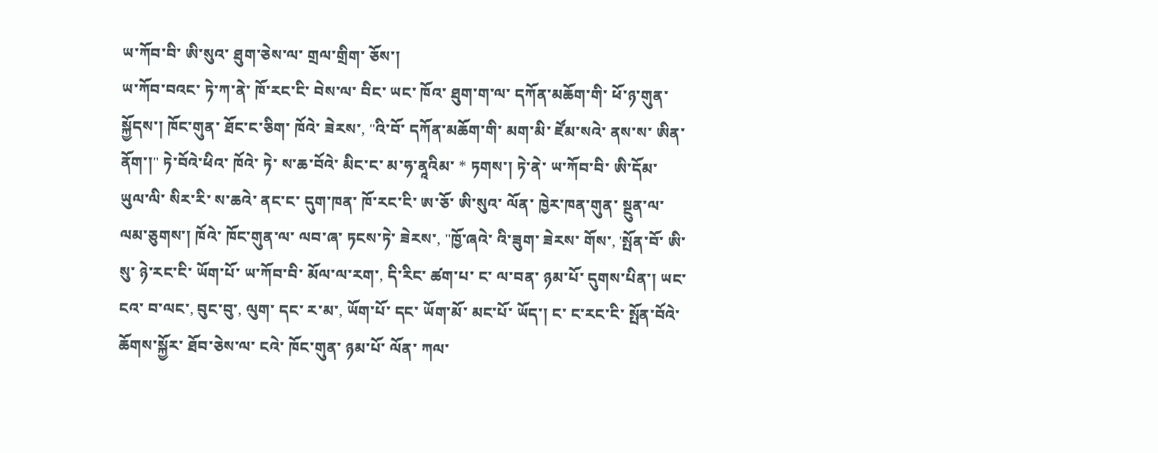ཡ་ཀོབ་བི་ ཨི་སུའ་ ཐུག་ཅེས་ལ་ གྲལ་གྲིག་ ཅོས་།
ཡ་ཀོབ་བའང་ ཏེ་ཀ་ནེ་ ཁོ་རང་ངི་ བེས་ལ་ བིང་ ཡང་ ཁོའ་ ཐུག་ག་ལ་ དཀོན་མཆོག་གི་ ཕོ་ཉ་གུན་ སྐྱོདས་། ཁོང་གུན་ ཐོང་ང་ཅིག་ ཁོའེ་ ཟེརས་, "འི་བོ་ དཀོན་མཆོག་གི་ མག་མི་ ཛོམ་སའེ་ ནས་ས་ ཨིན་ནོག་།" ཏེ་བོའེ་ཕིའ་ ཁོའེ་ ཏེ་ ས་ཆ་བོའེ་ མིང་ང་ མ་ཧ་ནཱའིམ་ * ཏགས་། ཏེ་ནེ་ ཡ་ཀོབ་བི་ ཨི་དོམ་ ཡུལ་ལི་ སིར་རི་ ས་ཆའེ་ ནང་ང་ དུག་ཁན་ ཁོ་རང་ངི་ ཨ་ཅོ་ ཨི་སུའ་ ལོན་ ཁྱེར་ཁན་གུན་ སྔུན་ལ་ ལམ་ཅུགས་། ཁོའེ་ ཁོང་གུན་ལ་ ལབ་ཞ་ ཏངས་ཏེ་ ཟེརས་, "ཁྱོ་ཞའེ་ འི་ཟུག་ ཟེརས་ གོས་, 'སྤོན་བོ་ ཨི་སུ་ ཉེ་རང་ངི་ ཡོག་པོ་ ཡ་ཀོབ་བི་ མོལ་ལ་རག་, དི་རིང་ ཚག་པ་ ང་ ལ་བན་ ཉམ་པོ་ དུགས་པིན་། ཡང་ ངའ་ བ་ལང་, བུང་བུ་, ལུག་ དང་ ར་མ་, ཡོག་པོ་ དང་ ཡོག་མོ་ མང་པོ་ ཡོད་། ང་ ང་རང་ངི་ སྤོན་བོའེ་ ཆོགས་སྐྱོར་ ཐོབ་ཅེས་ལ་ ངའེ་ ཁོང་གུན་ ཉམ་པོ་ ལོན་ ཀལ་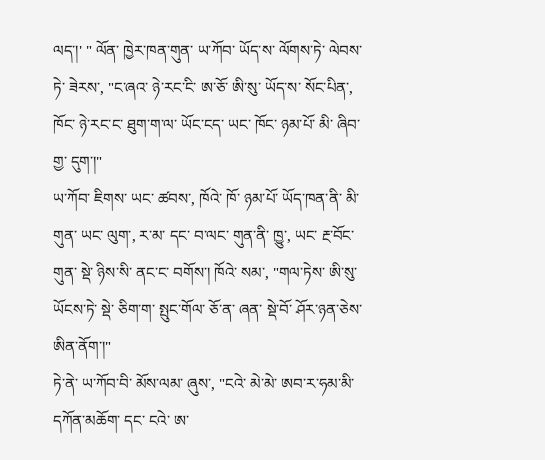ལད་།' " ལོན་ ཁྱེར་ཁན་གུན་ ཡ་ཀོབ་ ཡོད་ས་ ལོགས་ཏེ་ ལེབས་ཏེ་ ཟེརས་, "ང་ཞའ་ ཉེ་རང་ངི་ ཨ་ཅོ་ ཨི་སུ་ ཡོད་ས་ སོང་པིན་, ཁོང་ ཉེ་རང་ང་ ཐུག་ག་ལ་ ཡོང་ངད་ ཡང་ ཁོང་ ཉམ་པོ་ མི་ ཞིབ་གྱ་ དུག་།"
ཡ་ཀོབ་ ཇིགས་ ཡང་ ཚབས་, ཁོའེ་ ཁོ་ ཉམ་པོ་ ཡོད་ཁན་ནི་ མི་གུན་ ཡང་ ལུག་, ར་མ་ དང་ བ་ལང་ གུན་ནི་ ཁྱུ་, ཡང་ རྔ་བོང་གུན་ སྡེ་ ཉིས་སི་ ནང་ང་ བགོས་། ཁོའེ་ སམ་, "གལ་ཏེས་ ཨི་སུ་ ཡོངས་ཏེ་ སྡེ་ ཅིག་ག་ སྤུང་གོལ་ ཅོ་ན་ ཞན་ སྡེ་བོ་ ཤོར་ཉན་ཅེས་ ཨིན་ནོག་།"
ཏེ་ནེ་ ཡ་ཀོབ་བི་ མོས་ལམ་ ཞུས་, "ངའེ་ མེ་མེ་ ཨབ་ར་ཧམ་མི་ དཀོན་མཆོག་ དང་ ངའེ་ ཨ་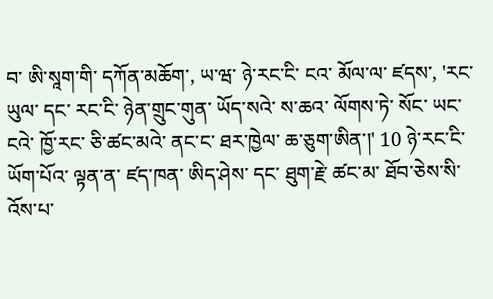བ་ ཨི་སཱག་གི་ དཀོན་མཆོག་, ཡ་ཝ་ ཉེ་རང་ངི་ ངའ་ མོལ་ལ་ ཛདས་, 'རང་ ཡུལ་ དང་ རང་ངི་ ཉེན་གྲུང་གུན་ ཡོད་སའེ་ ས་ཆའ་ ལོགས་ཏེ་ སོང་ ཡང་ ངའེ་ ཁྱོ་རང་ ཅི་ཚང་མའེ་ ནང་ང་ ཐར་ཁྱེལ་ ཆ་ཅུག་ཨིན་།' 10 ཉེ་རང་ངི་ ཡོག་པོའ་ ལྟན་ན་ ཛད་ཁན་ ཨིད་ཤེས་ དང་ ཐུག་རྗེ་ ཚང་མ་ ཐོབ་ཅེས་སི་ འོས་པ་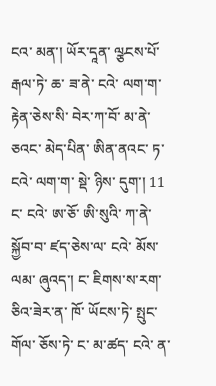ངའ་ མན་། ཡོར་དཱན་ ལྩངས་པོ་ རྒལ་ཏེ་ ཆ་ ཟ་ནེ་ ངའེ་ ལག་ག་ རྟེན་ཅེས་སི་ བེར་ཀ་བོ་ མ་ནེ་ ཅའང་ མེད་པིན་ ཨིན་ནའང་ ཏ་ ངའེ་ ལག་ག་ སྡེ་ ཉིས་ དུག་། 11 ང་ ངའེ་ ཨ་ཅོ་ ཨི་སུའི་ ཀ་ནེ་ སྐྱོབ་བ་ ཛད་ཅེས་ལ་ ངའེ་ མོས་ལམ་ ཞུའད་། ང་ ཇིགས་ས་རག་ ཅིའ་ཟེར་ན་ ཁོ་ ཡོངས་ཏེ་ སྤུང་གོལ་ ཅོས་ཏེ་ ང་ མ་ཚད་ ངའེ་ ན་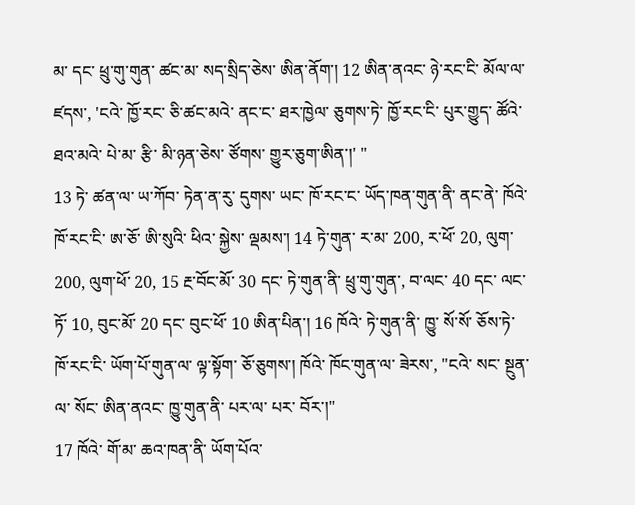མ་ དང་ ཕྲུ་གུ་གུན་ ཚང་མ་ སད་སྲིད་ཅེས་ ཨིན་ནོག་། 12 ཨིན་ནའང་ ཉེ་རང་ངི་ མོལ་ལ་ ཛདས་, 'ངའེ་ ཁྱོ་རང་ ཅི་ཚང་མའེ་ ནང་ང་ ཐར་ཁྱེལ་ ཅུགས་ཏེ་ ཁྱོ་རང་ངི་ པུར་གྱུད་ ཚོའེ་ ཐའ་མའེ་ པེ་མ་ རྩི་ མི་ཉན་ཅེས་ ཙོགས་ གྱུར་ཅུག་ཨིན་།' "
13 ཏེ་ ཚན་ལ་ ཡ་ཀོབ་ ཏེན་ན་རུ་ དུགས་ ཡང་ ཁོ་རང་ང་ ཡོད་ཁན་གུན་ནི་ ནང་ནེ་ ཁོའེ་ ཁོ་རང་ངི་ ཨ་ཅོ་ ཨི་སུའི་ ཕིའ་ སྐྱེས་ ལྡམས་། 14 ཏེ་གུན་ ར་མ་ 200, ར་ཕོ་ 20, ལུག་ 200, ལུག་ཕོ་ 20, 15 རྔ་བོང་མོ་ 30 དང་ ཏེ་གུན་ནི་ ཕྲུ་གུ་གུན་, བ་ལང་ 40 དང་ ལང་ཏོ་ 10, བུང་མོ་ 20 དང་ བུང་ཕོ་ 10 ཨིན་པིན་། 16 ཁོའེ་ ཏེ་གུན་ནི་ ཁྱུ་ སོ་སོ་ ཅོས་ཏེ་ ཁོ་རང་ངི་ ཡོག་པོ་གུན་ལ་ ལྟ་སྟོག་ ཅོ་ཅུགས་། ཁོའེ་ ཁོང་གུན་ལ་ ཟེརས་, "ངའེ་ སང་ སྔུན་ལ་ སོང་ ཨིན་ནའང་ ཁྱུ་གུན་ནི་ པར་ལ་ པར་ བོར་།"
17 ཁོའེ་ གོ་མ་ ཆའ་ཁན་ནི་ ཡོག་པོའ་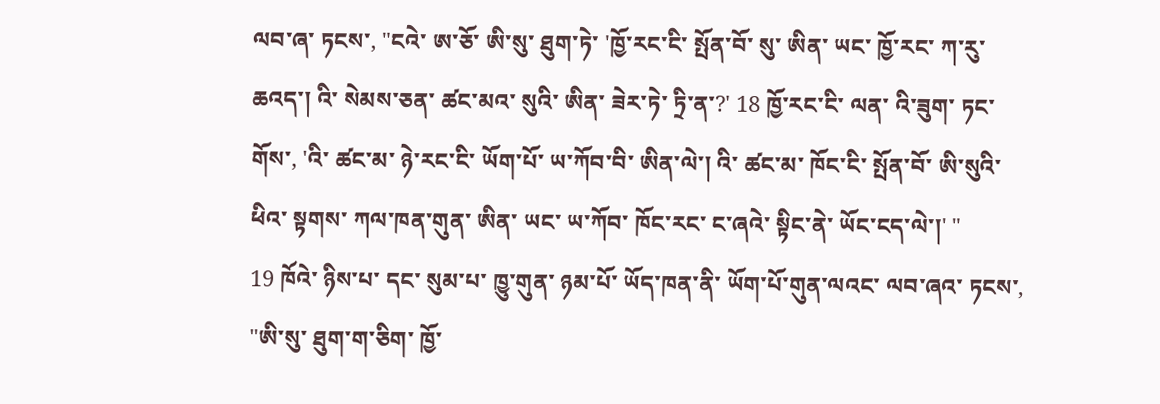ལབ་ཞ་ ཏངས་, "ངའེ་ ཨ་ཅོ་ ཨི་སུ་ ཐུག་ཏེ་ 'ཁྱོ་རང་ངི་ སྤོན་བོ་ སུ་ ཨིན་ ཡང་ ཁྱོ་རང་ ཀ་རུ་ ཆའད་། འི་ སེམས་ཅན་ ཚང་མའ་ སུའི་ ཨིན་ ཟེར་ཏེ་ ཏྲི་ན་?' 18 ཁྱོ་རང་ངི་ ལན་ འི་ཟུག་ ཏང་གོས་, 'འི་ ཚང་མ་ ཉེ་རང་ངི་ ཡོག་པོ་ ཡ་ཀོབ་བི་ ཨིན་ལེ་། འི་ ཚང་མ་ ཁོང་ངི་ སྤོན་བོ་ ཨི་སུའི་ ཕིའ་ སྟགས་ ཀལ་ཁན་གུན་ ཨིན་ ཡང་ ཡ་ཀོབ་ ཁོང་རང་ ང་ཞའེ་ སྟིང་ནེ་ ཡོང་ངད་ལེ་།' "
19 ཁོའེ་ ཉིས་པ་ དང་ སུམ་པ་ ཁྱུ་གུན་ ཉམ་པོ་ ཡོད་ཁན་ནི་ ཡོག་པོ་གུན་ལའང་ ལབ་ཞའ་ ཏངས་, "ཨི་སུ་ ཐུག་ག་ཅིག་ ཁྱོ་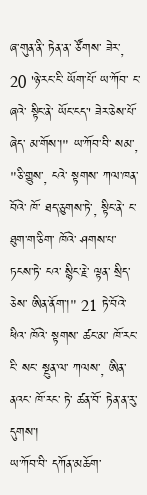ཞ་གུན་ནི་ ཏེན་ན་ ཙོགས་ ཟེར་, 20 'ཉེ་རང་ངི་ ཡོག་པོ་ ཡ་ཀོབ་ ང་ཞའེ་ སྟིང་ནེ་ ཡོང་ངད་' ཟེར་ཅེས་པོ་ ཞེད་ མ་གོས་།" ཡ་ཀོབ་བི་ སམ་, "ཅི་གྱུས་, ངའེ་ སྟགས་ ཀལ་ཁན་བོའེ་ ཁོ་ ཐད་ཅུགས་ཏེ་, སྟིང་ནེ་ ང་ ཐུག་ག་ཅིག་ ཁོའེ་ ཤགས་པ་ ཏངས་ཏེ་ ངའ་ སྙིང་རྗེ་ ལྟན་ སྲིད་ཅེས་ ཨིན་ནོག་།" 21 ཏེ་བོའེ་ཕིའ་ ཁོའེ་ སྟགས་ ཚང་མ་ ཁོ་རང་ངི་ སང་ སྔུན་ལ་ ཀལས་, ཨིན་ནའང་ ཁོ་རང་ ཏེ་ ཚན་བོ་ ཏེན་ན་རུ་ དུགས་།
ཡ་ཀོབ་བི་ དཀོན་མཆོག་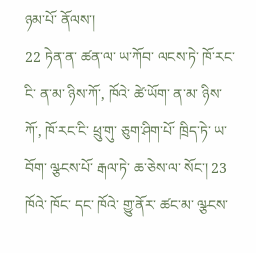ཉམ་པོ་ ནོལས་།
22 ཏེན་ན་ ཚན་ལ་ ཡ་ཀོབ་ ལངས་ཏེ་ ཁོ་རང་ངི་ ན་མ་ ཉིས་ཀོ་, ཁོའེ་ ཚེ་ཡོག་ ན་མ་ ཉིས་ཀོ་, ཁོ་རང་ངི་ ཕྲུ་གུ་ ཅུག་ཤིག་པོ་ ཁྲིད་ཏེ་ ཡ་བོག་ ལྩངས་པོ་ རྒལ་ཏེ་ ཆ་ཅེས་ལ་ སོང་། 23 ཁོའེ་ ཁོང་ དང་ ཁོའེ་ གྱུ་ནོར་ ཚང་མ་ ལྩངས་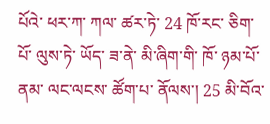པོའེ་ ཕར་ཀ་ ཀལ་ ཚར་ཏེ་ 24 ཁོ་རང་ ཅིག་པོ་ ལུས་ཏེ་ ཡོད་ ཟ་ནེ་ མི་ཞིག་གི་ ཁོ་ ཉམ་པོ་ ནམ་ ལང་ལངས་ ཚོག་པ་ ནོལས་། 25 མི་བོའ་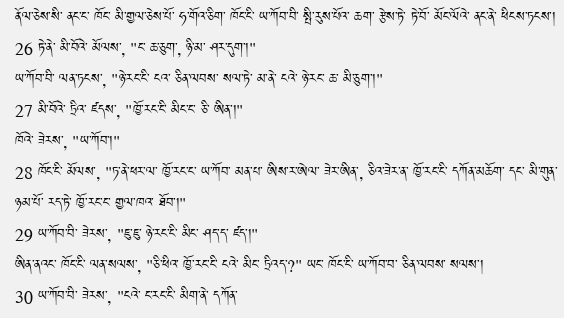ནོལ་ཅེས་སི་ ནང་ང་ ཁོང་ མི་གྱལ་ཅེས་པོ་ ཧ་གོའ་ཅིག་ ཁོང་ངི་ ཡ་ཀོབ་བི་ སྤི་རུས་པོའ་ ཆག་ རྩེས་ཏེ་ ཏེ་བོ་ མོང་ལོའེ་ ནང་ནེ་ ཕིངས་ཏངས་། 26 ཏེ་ནེ་ མི་བོའེ་ མོལས་, "ང་ ཆ་ཅུག་, ཉི་མ་ ཤར་དུག་།"
ཡ་ཀོབ་བི་ ལན་ཏངས་, "ཉེ་རང་ངི་ ངའ་ ཅིན་ལབས་ སལ་ཏེ་ མ་ནེ་ ངའེ་ ཉེ་རང་ ཆ་ མི་ཅུག་།"
27 མི་བོའེ་ ཏྲིའ་ ཛདས་, "ཁྱོ་རང་ངི་ མིང་ང་ ཅི་ ཨིན་།"
ཁོའེ་ ཟེརས་, "ཡ་ཀོབ་།"
28 ཁོང་ངི་ མོལས་, "ཏ་ནེ་ཕར་ལ་ ཁྱོ་རང་ང་ ཡ་ཀོབ་ མན་པ་ ཨིས་ར་ཨེལ་ ཟེར་ཨིན་, ཅིའ་ཟེར་ན་ ཁྱོ་རང་ངི་ དཀོན་མཆོག་ དང་ མི་གུན་ ཉམ་པོ་ རད་ཏེ་ ཁྱོ་རང་ང་ གྱལ་ཁའ་ ཐོབ་།"
29 ཡ་ཀོབ་བི་ ཟེརས་, "ཇུ་ཇུ་ ཉེ་རང་ངི་ མིང་ ཤད་ད་ ཛད་།"
ཨིན་ནའང་ ཁོང་ངི་ ལན་སལས་, "ཅི་ཕིའ་ ཁྱོ་རང་ངི་ ངའེ་ མིང་ ཏྲིའད་?" ཡང་ ཁོང་ངི་ ཡ་ཀོབ་བ་ ཅིན་ལབས་ སལས་།
30 ཡ་ཀོབ་བི་ ཟེརས་, "ངའེ་ ང་རང་ངི་ མིག་ནེ་ དཀོན་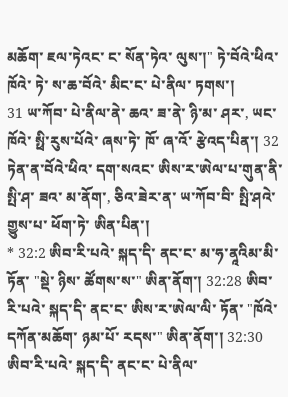མཆོག་ ཇལ་ཏེའང་ ང་ སོན་ཏེའ་ ལུས་།" ཏེ་བོའེ་ཕིའ་ ཁོའེ་ ཏེ་ ས་ཆ་བོའེ་ མིང་ང་ པེ་ནིལ་ ཏགས་།
31 ཡ་ཀོབ་ པེ་ནིལ་ནེ་ ཆའ་ ཟ་ནེ་ ཉི་མ་ ཤར་, ཡང་ ཁོའེ་ སྥི་རུས་པོའེ་ ཞས་ཏེ་ ཁོ་ ཞ་འོ་ རྩེའད་པིན་། 32 ཏེན་ན་བོའེ་ཕིའ་ དག་སའང་ ཨིས་ར་ཨེལ་པ་གུན་ནི་ སྤི་ཤ་ ཟའ་ མ་ནོག་, ཅིའ་ཟེར་ན་ ཡ་ཀོབ་བི་ སྤི་ཤའེ་ གྱུས་པ་ ཕོག་ཏེ་ ཨིན་པིན་།
* 32:2 ཨིབ་རི་པའེ་ སྐད་དི་ ནང་ང་ མ་ཧ་ནཱའིམ་མི་ ཏོན་ "སྡེ་ ཉིས་ ཚོགས་ས་" ཨིན་ནོག་། 32:28 ཨིབ་རི་པའེ་ སྐད་དི་ ནང་ང་ ཨིས་ར་ཨེལ་ལི་ ཏོན་ "ཁོའེ་ དཀོན་མཆོག་ ཉམ་པོ་ རདས་" ཨིན་ནོག་། 32:30 ཨིབ་རི་པའེ་ སྐད་དི་ ནང་ང་ པེ་ནིལ་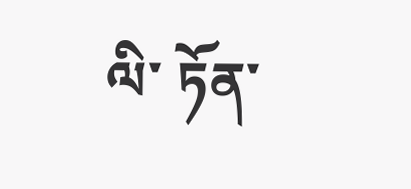ལི་ ཏོན་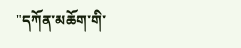"དཀོན་མཆོག་གི་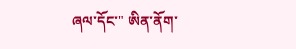ཞལ་དོང་" ཨིན་ནོག་